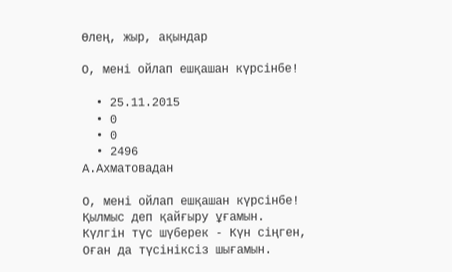Өлең, жыр, ақындар

О, мені ойлап ешқашан күрсінбе!

  • 25.11.2015
  • 0
  • 0
  • 2496
А.Ахматовадан

О, мені ойлап ешқашан күрсінбе!
Қылмыс деп қайғыру ұғамын.
Күлгін түс шүберек - Күн сіңген,
Оған да түсініксіз шығамын.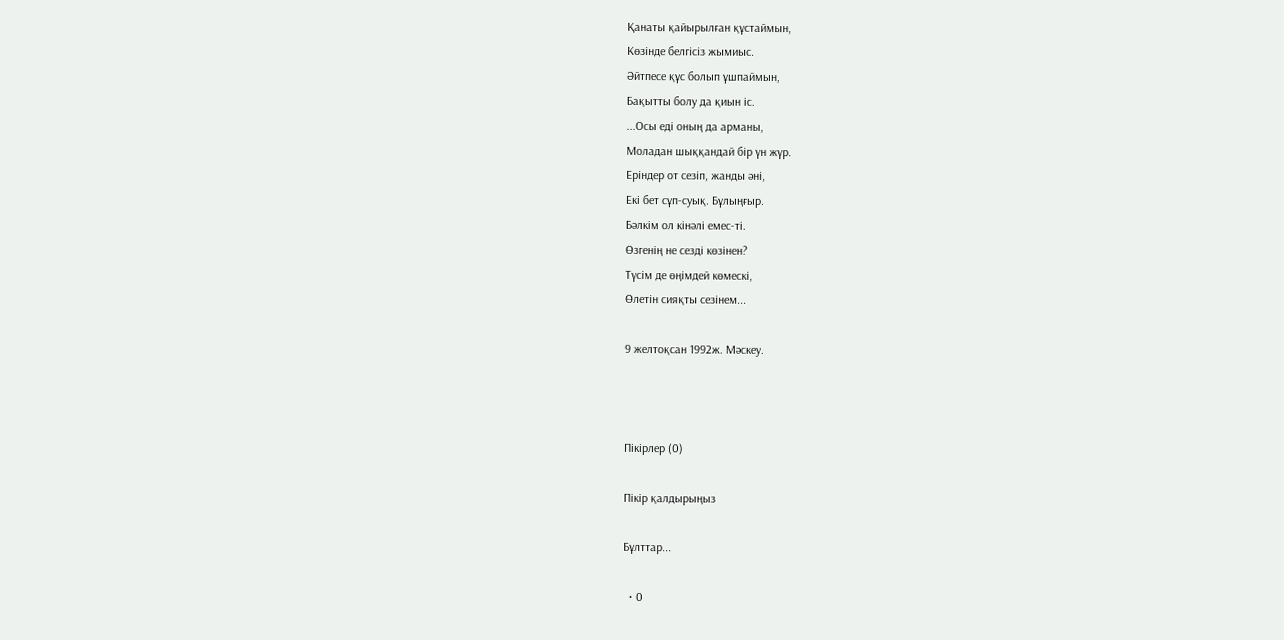Қанаты қайырылған құстаймын,
Көзінде белгісіз жымиыс.
Әйтпесе құс болып ұшпаймын,
Бақытты болу да қиын іс.
...Осы еді оның да арманы,
Моладан шыққандай бір үн жүр.
Еріндер от сезіп, жанды әні,
Екі бет сұп-суық. Бұлыңғыр.
Бәлкім ол кінәлі емес-ті.
Өзгенің не сезді көзінен?
Түсім де өңімдей көмескі,
Өлетін сияқты сезінем...

9 желтоқсан 1992ж. Мәскеу.



Пікірлер (0)

Пікір қалдырыңыз

Бұлттар...

  • 0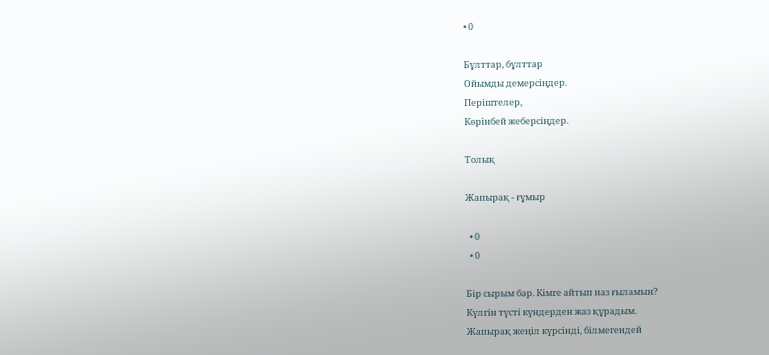• 0

Бұлттар, бұлттар
Ойымды демерсіңдер.
Періштелер,
Көрінбей жеберсіңдер.

Толық

Жапырақ - ғұмыр

  • 0
  • 0

Бір сырым бар. Кімге айтып наз ғыламын?
Күлгін түсті күндерден жаз құрадым.
Жапырақ жеңіл күрсінді, білмегендей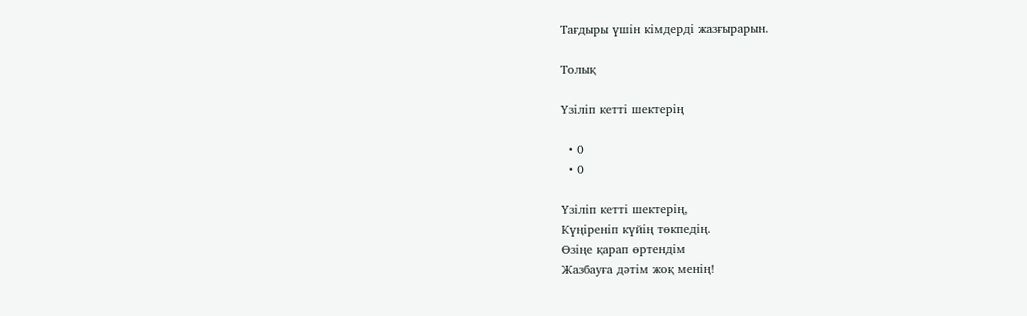Тағдыры үшін кімдерді жазғырарын.

Толық

Үзіліп кетті шектерің

  • 0
  • 0

Үзіліп кетті шектерің,
Күңіреніп күйің төкпедің.
Өзіңе қарап өртендім
Жазбауға дәтім жоқ менің!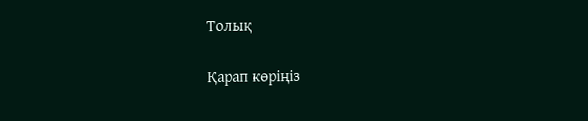Толық

Қарап көріңіз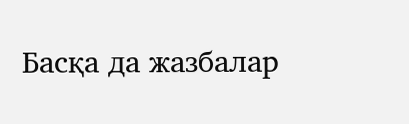Басқа да жазбалар